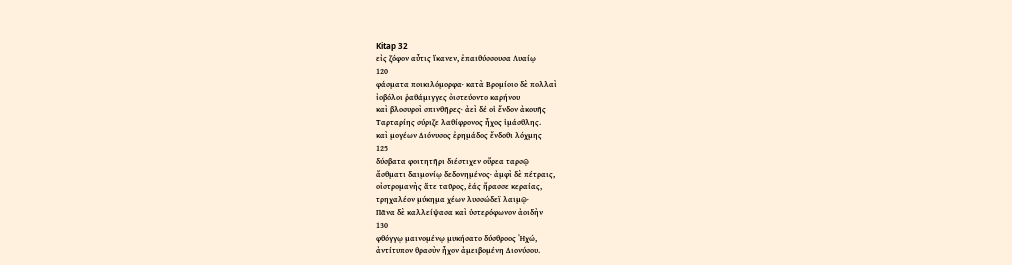Kitap 32
εἰς ζόφον αὖτις ἵκανεν, ἐπαιθύσσουσα Λυαίῳ
120
φάσματα ποικιλόμορφα· κατὰ Βρομίοιο δὲ πολλαὶ
ἰοβόλοι ῥαθάμιγγες ὀιστεύοντο καρήνου
καὶ βλοσυροὶ σπινθῆρες· ἀεὶ δέ οἱ ἔνδον ἀκουῆς
Ταρταρίης σύριζε λαθίφρονος ἦχος ἱμάσθλης.
καὶ μογέων Διόνυσος ἐρημάδος ἔνδοθι λόχμης
125
δύσβατα φοιτητῆρι διέστιχεν οὔρεα ταρσῷ
ἄσθματι δαιμονίῳ δεδονημένος· ἀμφὶ δὲ πέτραις,
οἰστρομανὴς ἅτε ταῦρος, ἑάς ἤρασσε κεραίας,
τρηχαλέον μύκημα χέων λυσσώδεϊ λαιμῷ·
Πᾶνα δὲ καλλείψασα καὶ ὑστερόφωνον ἀοιδὴν
130
φθόγγῳ μαινομένῳ μυκήσατο δύσθροος Ἠχώ,
ἀντίτυπον θρασὺν ἦχον ἀμειβομένη Διονύσου.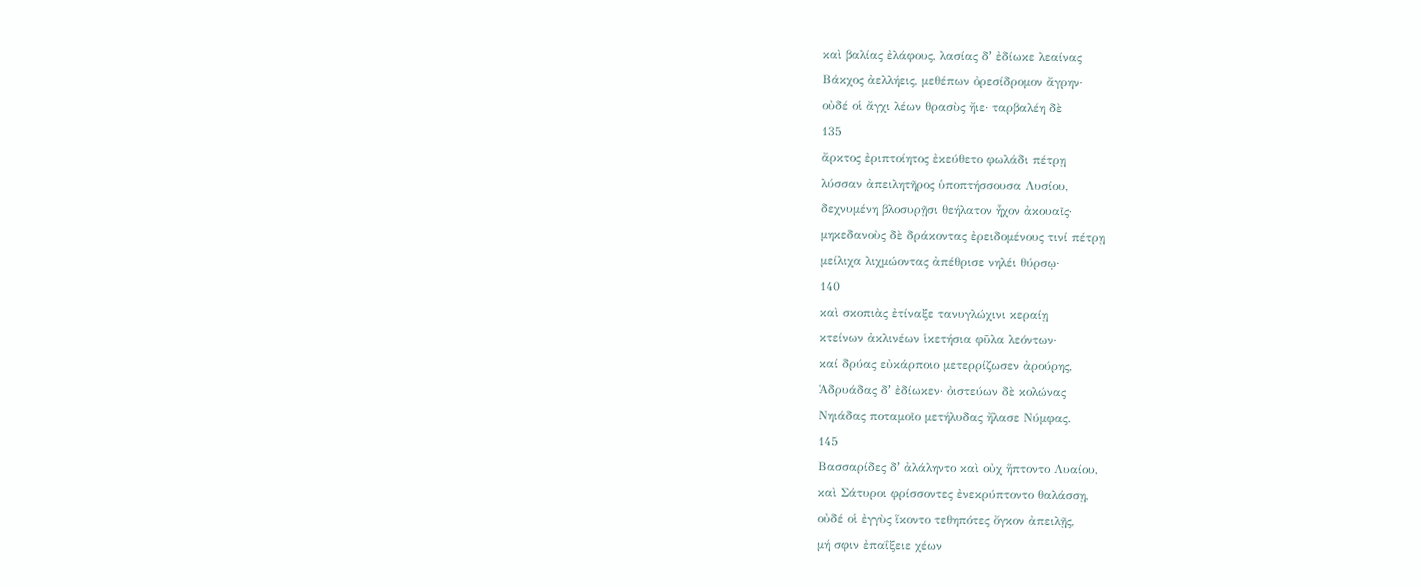καὶ βαλίας ἐλάφους, λασίας δʼ ἐδίωκε λεαίνας
Βάκχος ἀελλήεις, μεθέπων ὀρεσίδρομον ἄγρην·
οὐδέ οἱ ἄγχι λέων θρασὺς ἤιε· ταρβαλέη δὲ
135
ἄρκτος ἐριπτοίητος ἐκεύθετο φωλάδι πέτρῃ
λύσσαν ἀπειλητῆρος ὑποπτήσσουσα Λυσίου,
δεχνυμένη βλοσυρῇσι θεήλατον ἦχον ἀκουαῖς·
μηκεδανοὺς δὲ δράκοντας ἐρειδομένους τινί πέτρῃ
μείλιχα λιχμώοντας ἀπέθρισε νηλέι θύρσῳ·
140
καὶ σκοπιὰς ἐτίναξε τανυγλώχινι κεραίῃ
κτείνων ἀκλινέων ἱκετήσια φῦλα λεόντων·
καί δρύας εὐκάρποιο μετερρίζωσεν ἀρούρης,
Ἁδρυάδας δʼ ἐδίωκεν· ὀιστεύων δὲ κολώνας
Νηιάδας ποταμοῖο μετήλυδας ἤλασε Νύμφας.
145
Βασσαρίδες δʼ ἀλάληντο καὶ οὐχ ἥπτοντο Λυαίου,
καὶ Σάτυροι φρίσσοντες ἐνεκρύπτοντο θαλάσσῃ,
οὐδέ οἱ ἐγγὺς ἵκοντο τεθηπότες ὄγκον ἀπειλῇς,
μή σφιν ἐπαΐξειε χέων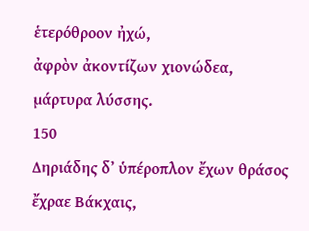ἑτερόθροον ἠχώ,
ἀφρὸν ἀκοντίζων χιονώδεα, μάρτυρα λύσσης.
150
Δηριάδης δʼ ὑπέροπλον ἔχων θράσος ἔχραε Βάκχαις,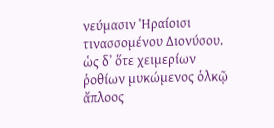νεύμασιν Ἡραίοισι τινασσομένου Διονύσου.
ὡς δʼ ὅτε χειμερίων ῥοθίων μυκώμενος ὁλκῷ
ἄπλοος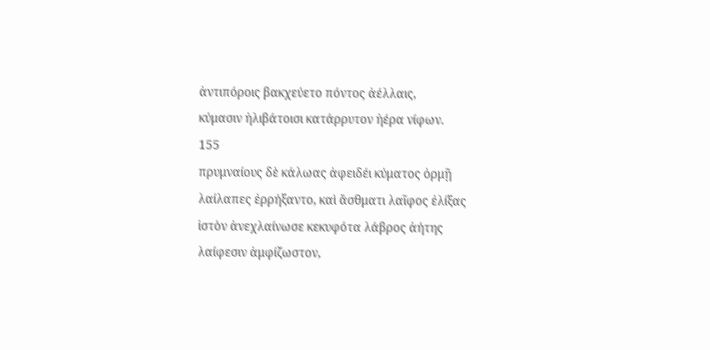ἀντιπόροις βακχεύετο πόντος ἀέλλαις,
κύμασιν ἠλιβάτοισι κατάρρυτον ἠέρα νίφων.
155
πρυμναίους δὲ κάλωας ἀφειδέι κύματος ὁρμῇ
λαίλαπες ἐρρήξαντο, καὶ ἄσθματι λαῖφος ἐλίξας
ἰστὸν ἀνεχλαίνωσε κεκυφότα λάβρος ἀήτης
λαίφεσιν ἀμφίζωστον,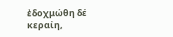ἐδοχμώθη δέ κεραίη,